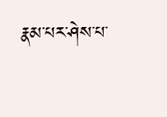རྣམ་པར་ཤེས་པ་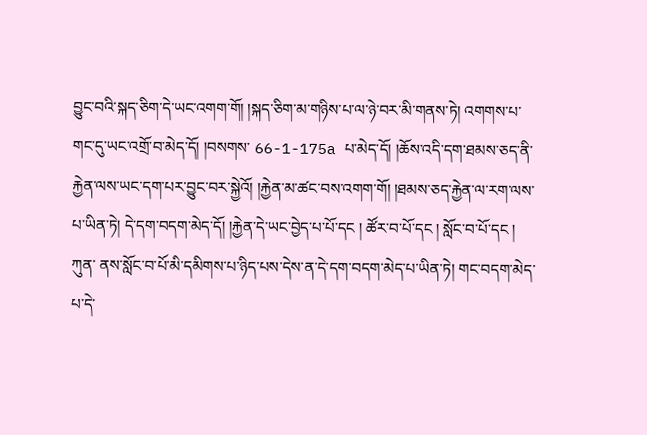བྱུང་བའི་སྐད་ཅིག་དེ་ཡང་འགག་གོ། །སྐད་ཅིག་མ་གཉིས་པ་ལ་ཉེ་བར་མི་གནས་ཏེ། འགགས་པ་གང་དུ་ཡང་འགྲོ་བ་མེད་དོ། །བསགས་ 66-1-175a པ་མེད་དོ། །ཆོས་འདི་དག་ཐམས་ཅད་ནི་རྐྱེན་ལས་ཡང་དག་པར་བྱུང་བར་སྐྱེའོ། །རྐྱེན་མ་ཚང་བས་འགག་གོ། །ཐམས་ཅད་རྐྱེན་ལ་རག་ལས་པ་ཡིན་ཏེ། དེ་དག་བདག་མེད་དོ། །རྐྱེན་དེ་ཡང་བྱེད་པ་པོ་དང ། ཚོར་བ་པོ་དང ། སློང་བ་པོ་དང ། ཀུན་ ནས་སློང་བ་པོ་མི་དམིགས་པ་ཉིད་པས་དེས་ན་དེ་དག་བདག་མེད་པ་ཡིན་ཏེ། གང་བདག་མེད་པ་དེ་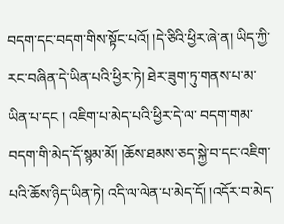བདག་དང་བདག་གིས་སྟོང་པའོ། །དེ་ཅིའི་ཕྱིར་ཞེ་ན། ཡིད་ཀྱི་རང་བཞིན་དེ་ཡིན་པའི་ཕྱིར་ཏེ། ཐེར་ཟུག་ཏུ་གནས་པ་མ་ཡིན་པ་དང ། འཇིག་པ་མེད་པའི་ཕྱིར་དེ་ལ་ བདག་གམ་བདག་གི་མེད་དོ་སྙམ་མོ། །ཆོས་ཐམས་ཅད་སྐྱེ་བ་དང་འཇིག་པའི་ཆོས་ཉིད་ཡིན་ཏེ། འདི་ལ་ལེན་པ་མེད་དོ། །འདོར་བ་མེད་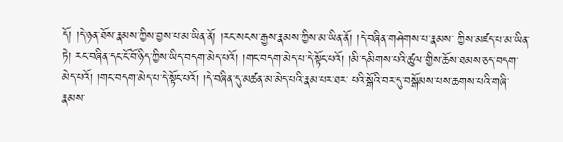དོ། །དེ་ཉན་ཐོས་རྣམས་ཀྱིས་བྱས་པ་མ་ཡིན་ནོ། །རང་སངས་རྒྱས་རྣམས་ཀྱིས་མ་ཡིན་ནོ། །དེ་བཞིན་གཤེགས་པ་རྣམས་ ཀྱིས་མཛད་པ་མ་ཡིན་ཏེ། རང་བཞིན་དང་ངོ་བོ་ཉིད་ཀྱིས་ཡིད་བདག་མེད་པའོ། །གང་བདག་མེད་པ་དེ་སྟོང་པའོ། །མི་དམིགས་པའི་ཚུལ་གྱིས་ཆོས་ཐམས་ཅད་བདག་མེད་པའོ། །གང་བདག་མེད་པ་དེ་སྟོང་པའོ། །དེ་བཞིན་དུ་མཚན་མ་མེད་པའི་རྣམ་པར་ཐར་ པའི་སྒོའི་བར་དུ་བསྒོམས་པས་ཆགས་པའི་གཞི་རྣམས་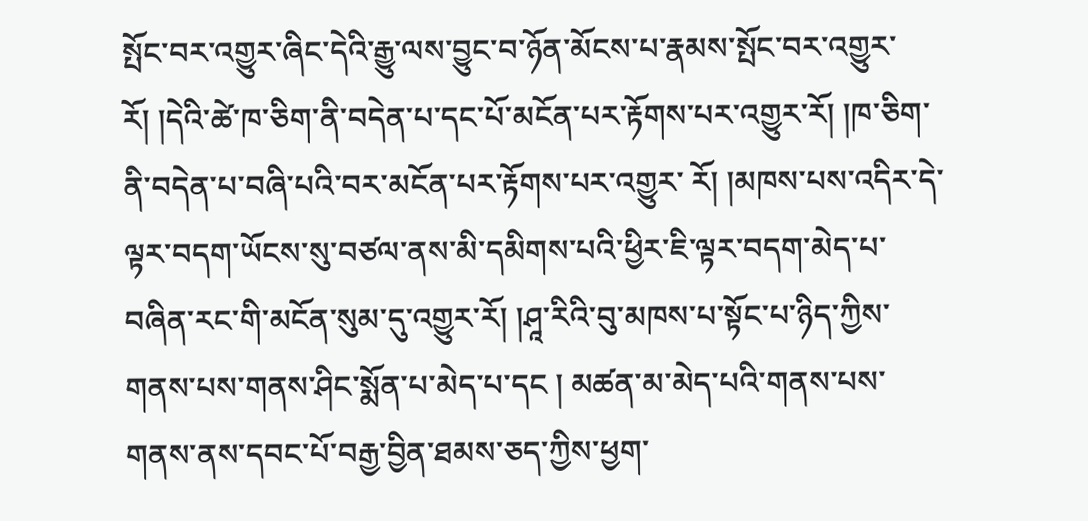སྤོང་བར་འགྱུར་ཞིང་དེའི་རྒྱུ་ལས་བྱུང་བ་ཉོན་མོངས་པ་རྣམས་སྤོང་བར་འགྱུར་རོ། །དེའི་ཚེ་ཁ་ཅིག་ནི་བདེན་པ་དང་པོ་མངོན་པར་རྟོགས་པར་འགྱུར་རོ། །ཁ་ཅིག་ནི་བདེན་པ་བཞི་པའི་བར་མངོན་པར་རྟོགས་པར་འགྱུར་ རོ། །མཁས་པས་འདིར་དེ་ལྟར་བདག་ཡོངས་སུ་བཙལ་ནས་མི་དམིགས་པའི་ཕྱིར་ཇི་ལྟར་བདག་མེད་པ་བཞིན་རང་གི་མངོན་སུམ་དུ་འགྱུར་རོ། །ཤཱ་རིའི་བུ་མཁས་པ་སྟོང་པ་ཉིད་ཀྱིས་གནས་པས་གནས་ཤིང་སྨོན་པ་མེད་པ་དང ། མཚན་མ་མེད་པའི་གནས་པས་ གནས་ནས་དབང་པོ་བརྒྱ་བྱིན་ཐམས་ཅད་ཀྱིས་ཕྱག་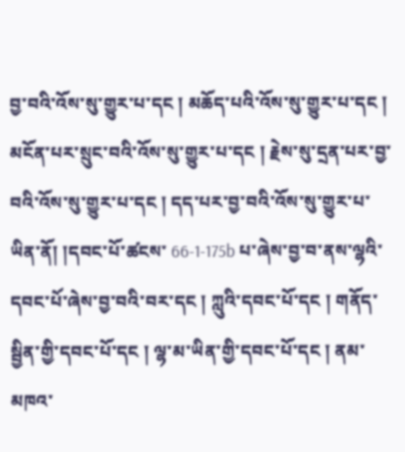བྱ་བའི་འོས་སུ་གྱུར་པ་དང ། མཆོད་པའི་འོས་སུ་གྱུར་པ་དང ། མངོན་པར་སྲུང་བའི་འོས་སུ་གྱུར་པ་དང ། རྗེས་སུ་དྲན་པར་བྱ་བའི་འོས་སུ་གྱུར་པ་དང ། དད་པར་བྱ་བའི་འོས་སུ་གྱུར་པ་ཡིན་ནོ། །དབང་པོ་ཚངས་ 66-1-175b པ་ཞེས་བྱ་བ་ནས་ལྷའི་དབང་པོ་ཞེས་བྱ་བའི་བར་དང ། ཀླུའི་དབང་པོ་དང ། གནོད་སྦྱིན་གྱི་དབང་པོ་དང ། ལྷ་མ་ཡིན་གྱི་དབང་པོ་དང ། ནམ་མཁའ་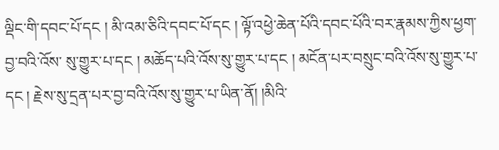ལྡིང་གི་དབང་པོ་དང ། མི་འམ་ཅིའི་དབང་པོ་དང ། ལྟོ་འཕྱེ་ཆེན་པོའི་དབང་པོའི་བར་རྣམས་ཀྱིས་ཕྱག་བྱ་བའི་འོས་ སུ་གྱུར་པ་དང ། མཆོད་པའི་འོས་སུ་གྱུར་པ་དང ། མངོན་པར་བསྲུང་བའི་འོས་སུ་གྱུར་པ་དང ། རྗེས་སུ་དྲན་པར་བྱ་བའི་འོས་སུ་གྱུར་པ་ཡིན་ནོ། །མིའི་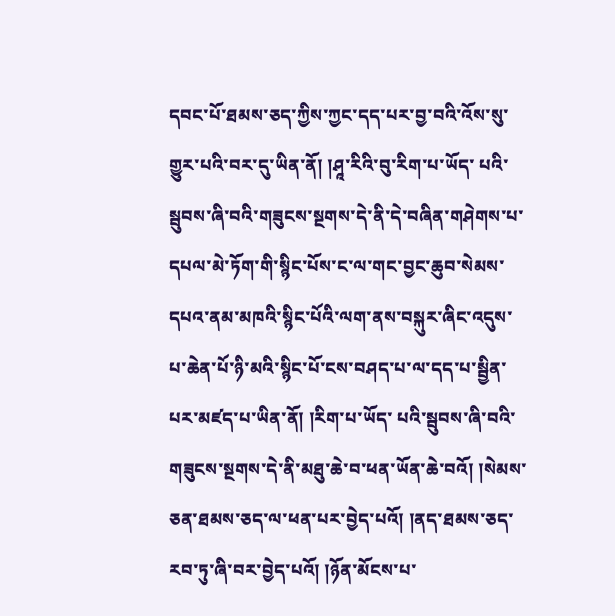དབང་པོ་ཐམས་ཅད་ཀྱིས་ཀྱང་དད་པར་བྱ་བའི་འོས་སུ་གྱུར་པའི་བར་དུ་ཡིན་ནོ། །ཤཱ་རིའི་བུ་རིག་པ་ཡོད་ པའི་སྦུབས་ཞི་བའི་གཟུངས་སྔགས་དེ་ནི་དེ་བཞིན་གཤེགས་པ་དཔལ་མེ་ཏོག་གི་སྙིང་པོས་ང་ལ་གང་བྱང་ཆུབ་སེམས་དཔའ་ནམ་མཁའི་སྙིང་པོའི་ལག་ནས་བསྐུར་ཞིང་འདུས་པ་ཆེན་པོ་ཉི་མའི་སྙིང་པོ་ངས་བཤད་པ་ལ་དད་པ་སྦྱིན་པར་མཛད་པ་ཡིན་ནོ། །རིག་པ་ཡོད་ པའི་སྦུབས་ཞི་བའི་གཟུངས་སྔགས་དེ་ནི་མཐུ་ཆེ་བ་ཕན་ཡོན་ཆེ་བའོ། །སེམས་ཅན་ཐམས་ཅད་ལ་ཕན་པར་བྱེད་པའོ། །ནད་ཐམས་ཅད་རབ་ཏུ་ཞི་བར་བྱེད་པའོ། །ཉོན་མོངས་པ་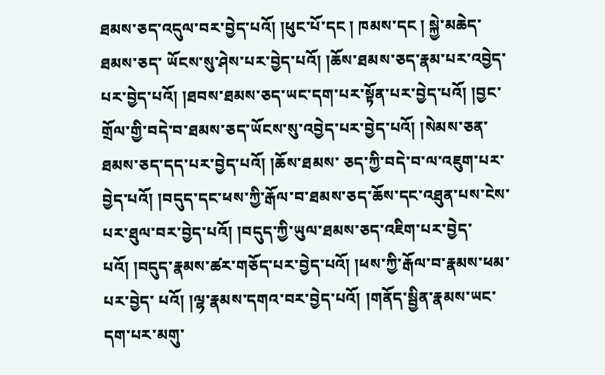ཐམས་ཅད་འདུལ་བར་བྱེད་པའོ། །ཕུང་པོ་དང ། ཁམས་དང ། སྐྱེ་མཆེད་ཐམས་ཅད་ ཡོངས་སུ་ཤེས་པར་བྱེད་པའོ། །ཆོས་ཐམས་ཅད་རྣམ་པར་འབྱེད་པར་བྱེད་པའོ། །ཐབས་ཐམས་ཅད་ཡང་དག་པར་སྟོན་པར་བྱེད་པའོ། །བྱང་གྲོལ་གྱི་བདེ་བ་ཐམས་ཅད་ཡོངས་སུ་འབྱེད་པར་བྱེད་པའོ། །སེམས་ཅན་ཐམས་ཅད་དད་པར་བྱེད་པའོ། །ཆོས་ཐམས་ ཅད་ཀྱི་བདེ་བ་ལ་འཇུག་པར་བྱེད་པའོ། །བདུད་དང་ཕས་ཀྱི་རྒོལ་བ་ཐམས་ཅད་ཆོས་དང་འཐུན་པས་ངེས་པར་ཐུལ་བར་བྱེད་པའོ། །བདུད་ཀྱི་ཡུལ་ཐམས་ཅད་འཇིག་པར་བྱེད་པའོ། །བདུད་རྣམས་ཚར་གཅོད་པར་བྱེད་པའོ། །ཕས་ཀྱི་རྒོལ་བ་རྣམས་ཕམ་པར་བྱེད་ པའོ། །ལྷ་རྣམས་དགའ་བར་བྱེད་པའོ། །གནོད་སྦྱིན་རྣམས་ཡང་དག་པར་མགུ་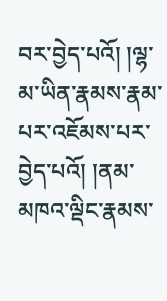བར་བྱེད་པའོ། །ལྷ་མ་ཡིན་རྣམས་རྣམ་པར་འཇོམས་པར་བྱེད་པའོ། །ནམ་མཁའ་ལྡིང་རྣམས་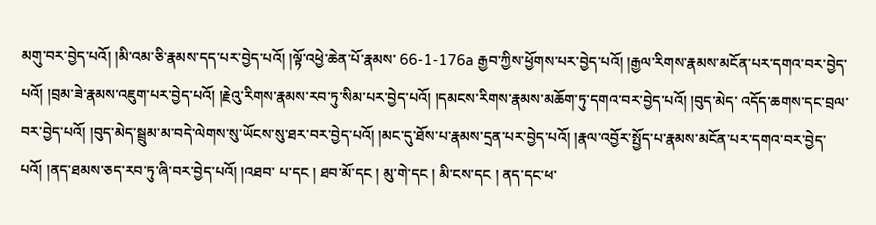མགུ་བར་བྱེད་པའོ། །མི་འམ་ཅི་རྣམས་དད་པར་བྱེད་པའོ། །ལྟོ་འཕྱེ་ཆེན་པོ་རྣམས་ 66-1-176a རྒྱབ་ཀྱིས་ཕྱོགས་པར་བྱེད་པའོ། །རྒྱལ་རིགས་རྣམས་མངོན་པར་དགའ་བར་བྱེད་པའོ། །བྲམ་ཟེ་རྣམས་འཇུག་པར་བྱེད་པའོ། །རྗེའུ་རིགས་རྣམས་རབ་ཏུ་སིམ་པར་བྱེད་པའོ། །དམངས་རིགས་རྣམས་མཆོག་ཏུ་དགའ་བར་བྱེད་པའོ། །བུད་མེད་ འདོད་ཆགས་དང་བྲལ་བར་བྱེད་པའོ། །བུད་མེད་སྦྲུམ་མ་བདེ་ལེགས་སུ་ཡོངས་སུ་ཐར་བར་བྱེད་པའོ། །མང་དུ་ཐོས་པ་རྣམས་དྲན་པར་བྱེད་པའོ། །རྣལ་འབྱོར་སྤྱོད་པ་རྣམས་མངོན་པར་དགའ་བར་བྱེད་པའོ། །ནད་ཐམས་ཅད་རབ་ཏུ་ཞི་བར་བྱེད་པའོ། །འཐབ་ པ་དང ། ཐབ་མོ་དང ། མུ་གེ་དང ། མི་ངས་དང ། ནད་དང་ཕ་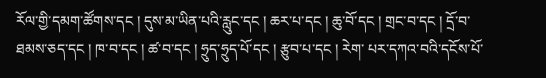རོལ་གྱི་དམག་ཚོགས་དང ། དུས་མ་ཡིན་པའི་རླུང་དང ། ཆར་པ་དང ། ཆུ་བོ་དང ། གྲང་བ་དང ། དྲོ་བ་ཐམས་ཅད་དང ། ཁ་བ་དང ། ཚ་བ་དང ། ཧྲུད་ཧྲུད་པོ་དང ། རྩུབ་པ་དང ། རེག་ པར་དཀའ་བའི་དངོས་པོ་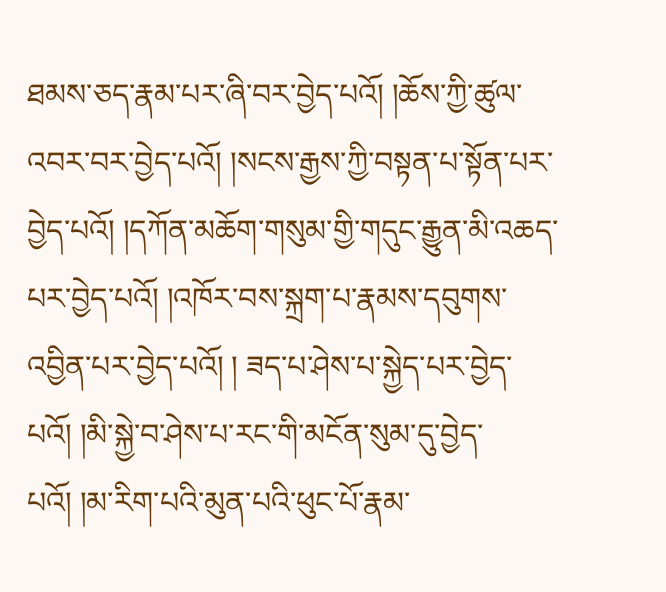ཐམས་ཅད་རྣམ་པར་ཞི་བར་བྱེད་པའོ། །ཆོས་ཀྱི་ཚུལ་འབར་བར་བྱེད་པའོ། །སངས་རྒྱས་ཀྱི་བསྟན་པ་སྟོན་པར་བྱེད་པའོ། །དཀོན་མཆོག་གསུམ་གྱི་གདུང་རྒྱུན་མི་འཆད་པར་བྱེད་པའོ། །འཁོར་བས་སྐྲག་པ་རྣམས་དབུགས་འབྱིན་པར་བྱེད་པའོ། ། ཟད་པ་ཤེས་པ་སྐྱེད་པར་བྱེད་པའོ། །མི་སྐྱེ་བ་ཤེས་པ་རང་གི་མངོན་སུམ་དུ་བྱེད་པའོ། །མ་རིག་པའི་མུན་པའི་ཕུང་པོ་རྣམ་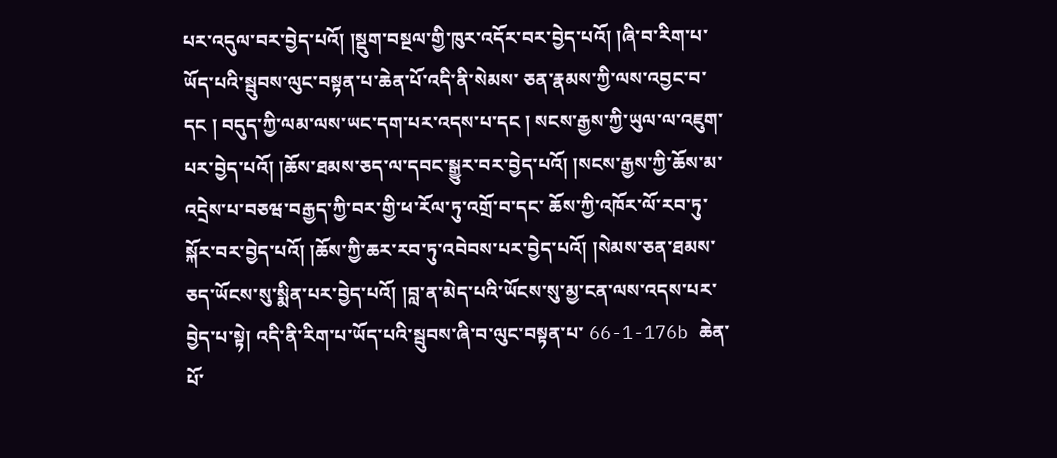པར་འདུལ་བར་བྱེད་པའོ། །སྡུག་བསྔལ་གྱི་ཁུར་འདོར་བར་བྱེད་པའོ། །ཞི་བ་རིག་པ་ཡོད་པའི་སྦུབས་ལུང་བསྟན་པ་ཆེན་པོ་འདི་ནི་སེམས་ ཅན་རྣམས་ཀྱི་ལས་འབྱང་བ་དང ། བདུད་ཀྱི་ལམ་ལས་ཡང་དག་པར་འདས་པ་དང ། སངས་རྒྱས་ཀྱི་ཡུལ་ལ་འཇུག་པར་བྱེད་པའོ། །ཆོས་ཐམས་ཅད་ལ་དབང་སྒྱུར་བར་བྱེད་པའོ། །སངས་རྒྱས་ཀྱི་ཆོས་མ་འདྲེས་པ་བཅཝ་བརྒྱད་ཀྱི་བར་གྱི་ཕ་རོལ་ཏུ་འགྲོ་བ་དང་ ཆོས་ཀྱི་འཁོར་ལོ་རབ་ཏུ་སྐོར་བར་བྱེད་པའོ། །ཆོས་ཀྱི་ཆར་རབ་ཏུ་འབེབས་པར་བྱེད་པའོ། །སེམས་ཅན་ཐམས་ཅད་ཡོངས་སུ་སྨིན་པར་བྱེད་པའོ། །བླ་ན་མེད་པའི་ཡོངས་སུ་མྱ་ངན་ལས་འདས་པར་བྱེད་པ་སྟེ། འདི་ནི་རིག་པ་ཡོད་པའི་སྦུབས་ཞི་བ་ལུང་བསྟན་པ་ 66-1-176b ཆེན་པོ་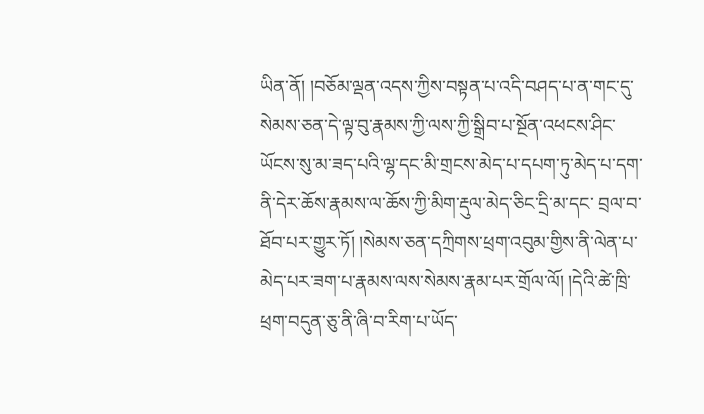ཡིན་ནོ། །བཅོམ་ལྡན་འདས་ཀྱིས་བསྟན་པ་འདི་བཤད་པ་ན་གང་དུ་སེམས་ཅན་དེ་ལྟ་བུ་རྣམས་ཀྱི་ལས་ཀྱི་སྒྲིབ་པ་སྔོན་འཕངས་ཤིང་ཡོངས་སུ་མ་ཟད་པའི་ལྷ་དང་མི་གྲངས་མེད་པ་དཔག་ཏུ་མེད་པ་དག་ནི་དེར་ཆོས་རྣམས་ལ་ཆོས་ཀྱི་མིག་རྡུལ་མེད་ཅིང་དྲི་མ་དང་ བྲལ་བ་ཐོབ་པར་གྱུར་ཏོ། །སེམས་ཅན་དཀྲིགས་ཕྲག་འབུམ་གྱིས་ནི་ལེན་པ་མེད་པར་ཟག་པ་རྣམས་ལས་སེམས་རྣམ་པར་གྲོལ་ལོ། །དེའི་ཚེ་ཁྲི་ཕྲག་བདུན་ཅུ་ནི་ཞི་བ་རིག་པ་ཡོད་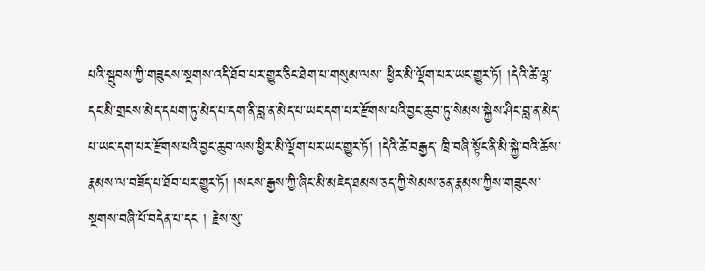པའི་སྦུབས་ཀྱི་གཟུངས་སྔགས་འདི་ཐོབ་པར་གྱུར་ཅིང་ཐེག་པ་གསུམ་ལས་ ཕྱིར་མི་ལྡོག་པར་ཡང་གྱུར་ཏོ། །དེའི་ཚེ་ལྷ་དང་མི་གྲངས་མེད་དཔག་ཏུ་མེད་པ་དག་ནི་བླ་ན་མེད་པ་ཡང་དག་པར་རྫོགས་པའི་བྱང་ཆུབ་ཏུ་སེམས་སྐྱེས་ཤིང་བླ་ན་མེད་པ་ཡང་དག་པར་རྫོགས་པའི་བྱང་ཆུབ་ལས་ཕྱིར་མི་ལྡོག་པར་ཡང་གྱུར་ཏོ། །དེའི་ཚེ་བརྒྱད་ ཁྲི་བཞི་སྟོང་ནི་མི་སྐྱེ་བའི་ཆོས་རྣམས་ལ་བཟོད་པ་ཐོབ་པར་གྱུར་ཏོ། །སངས་རྒྱས་ཀྱི་ཞིང་མི་མཇེད་ཐམས་ཅད་ཀྱི་སེམས་ཅན་རྣམས་ཀྱིས་གཟུངས་སྔགས་བཞི་པོ་བདེན་པ་དང ། རྗེས་སུ་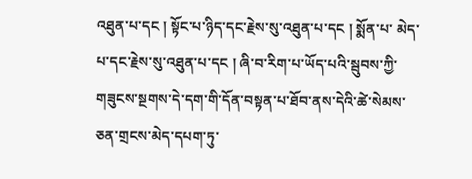འཐུན་པ་དང ། སྟོང་པ་ཉིད་དང་རྗེས་སུ་འཐུན་པ་དང ། སྨོན་པ་ མེད་པ་དང་རྗེས་སུ་འཐུན་པ་དང ། ཞི་བ་རིག་པ་ཡོད་པའི་སྦུབས་ཀྱི་གཟུངས་སྔགས་དེ་དག་གི་དོན་བསྟན་པ་ཐོབ་ནས་དེའི་ཚེ་སེམས་ཅན་གྲངས་མེད་དཔག་ཏུ་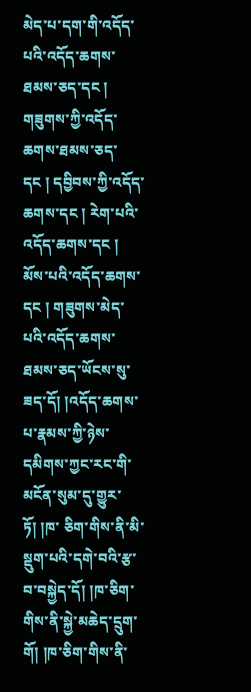མེད་པ་དག་གི་འདོད་པའི་འདོད་ཆགས་ཐམས་ཅད་དང ། གཟུགས་ཀྱི་འདོད་ཆགས་ཐམས་ཅད་ དང ། དབྱིབས་ཀྱི་འདོད་ཆགས་དང ། རེག་པའི་འདོད་ཆགས་དང ། མོས་པའི་འདོད་ཆགས་དང ། གཟུགས་མེད་པའི་འདོད་ཆགས་ཐམས་ཅད་ཡོངས་སུ་ཟད་དོ། །འདོད་ཆགས་པ་རྣམས་ཀྱི་ཉེས་དམིགས་ཀྱང་རང་གི་མངོན་སུམ་དུ་གྱུར་ཏོ། །ཁ་ ཅིག་གིས་ནི་མི་སྡུག་པའི་དགེ་བའི་རྩ་བ་བསྐྱེད་དོ། །ཁ་ཅིག་གིས་ནི་སྐྱེ་མཆེད་དྲུག་གོ། །ཁ་ཅིག་གིས་ནི་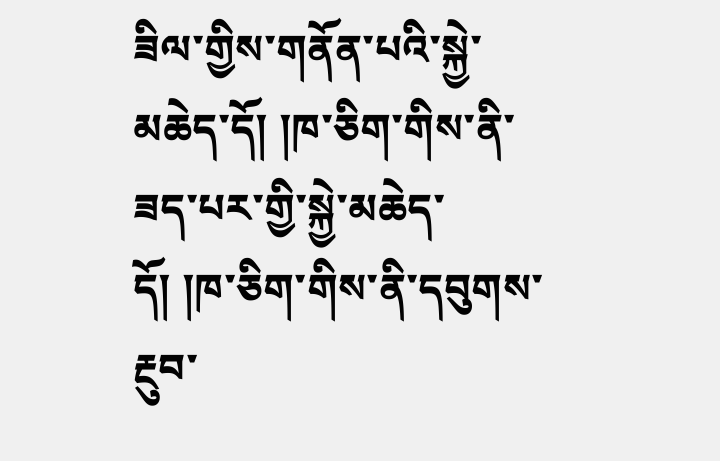ཟིལ་གྱིས་གནོན་པའི་སྐྱེ་མཆེད་དོ། །ཁ་ཅིག་གིས་ནི་ཟད་པར་གྱི་སྐྱེ་མཆེད་དོ། །ཁ་ཅིག་གིས་ནི་དབུགས་རྔུབ་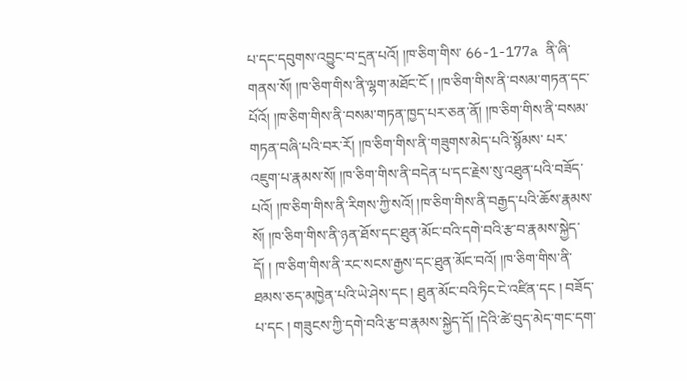པ་དང་དབུགས་འབྱུང་བ་དྲན་པའོ། །ཁ་ཅིག་གིས་ 66-1-177a ནི་ཞི་གནས་སོ། །ཁ་ཅིག་གིས་ནི་ལྷག་མཐོང་ངོ ། །ཁ་ཅིག་གིས་ནི་བསམ་གཏན་དང་པོའོ། །ཁ་ཅིག་གིས་ནི་བསམ་གཏན་ཁྱད་པར་ཅན་ནོ། །ཁ་ཅིག་གིས་ནི་བསམ་གཏན་བཞི་པའི་བར་རོ། །ཁ་ཅིག་གིས་ནི་གཟུགས་མེད་པའི་སྙོམས་ པར་འཇུག་པ་རྣམས་སོ། །ཁ་ཅིག་གིས་ནི་བདེན་པ་དང་རྗེས་སུ་འཐུན་པའི་བཟོད་པའོ། །ཁ་ཅིག་གིས་ནི་རིགས་ཀྱི་སའོ། །ཁ་ཅིག་གིས་ནི་བརྒྱད་པའི་ཆོས་རྣམས་སོ། །ཁ་ཅིག་གིས་ནི་ཉན་ཐོས་དང་ཐུན་མོང་བའི་དགེ་བའི་རྩ་བ་རྣམས་སྐྱེད་དོ། ། ཁ་ཅིག་གིས་ནི་རང་སངས་རྒྱས་དང་ཐུན་མོང་བའོ། །ཁ་ཅིག་གིས་ནི་ཐམས་ཅད་མཁྱེན་པའི་ཡེ་ཤེས་དང ། ཐུན་མོང་བའི་ཏིང་ངེ་འཛིན་དང ། བཟོད་པ་དང ། གཟུངས་ཀྱི་དགེ་བའི་རྩ་བ་རྣམས་སྐྱེད་དོ། །དེའི་ཚེ་བུད་མེད་གང་དག་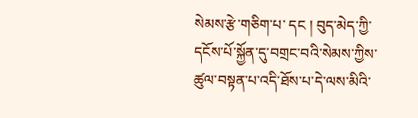སེམས་རྩེ་གཅིག་པ་ དང ། བུད་མེད་ཀྱི་དངོས་པོ་སྐྱོན་དུ་བགྲང་བའི་སེམས་ཀྱིས་ཚུལ་བསྟན་པ་འདི་ཐོས་པ་དེ་ལས་མིའི་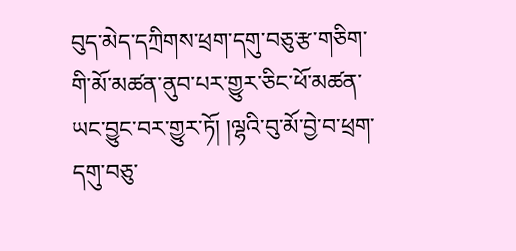བུད་མེད་དཀྲིགས་ཕྲག་དགུ་བཅུ་རྩ་གཅིག་གི་མོ་མཚན་ནུབ་པར་གྱུར་ཅིང་ཕོ་མཚན་ཡང་བྱུང་བར་གྱུར་ཏོ། །ལྷའི་བུ་མོ་བྱེ་བ་ཕྲག་དགུ་བཅུ་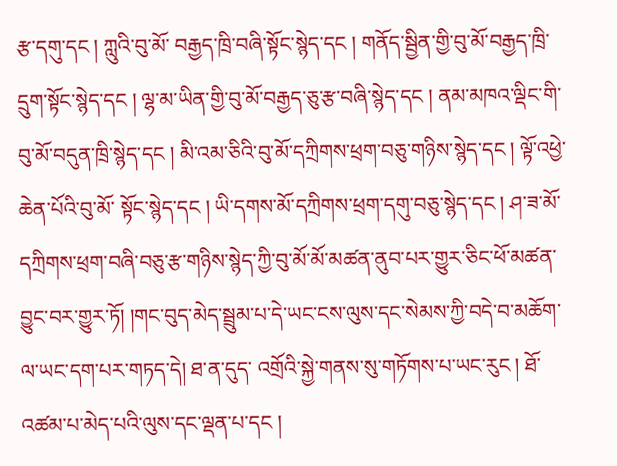རྩ་དགུ་དང ། ཀླུའི་བུ་མོ་ བརྒྱད་ཁྲི་བཞི་སྟོང་སྙེད་དང ། གནོད་སྦྱིན་གྱི་བུ་མོ་བརྒྱད་ཁྲི་དྲུག་སྟོང་སྙེད་དང ། ལྷ་མ་ཡིན་གྱི་བུ་མོ་བརྒྱད་ཅུ་རྩ་བཞི་སྙེད་དང ། ནམ་མཁའ་ལྡིང་གི་བུ་མོ་བདུན་ཁྲི་སྙེད་དང ། མི་འམ་ཅིའི་བུ་མོ་དཀྲིགས་ཕྲག་བཅུ་གཉིས་སྙེད་དང ། ལྟོ་འཕྱེ་ཆེན་པོའི་བུ་མོ་ སྟོང་སྙེད་དང ། ཡི་དགས་མོ་དཀྲིགས་ཕྲག་དགུ་བཅུ་སྙེད་དང ། ཤ་ཟ་མོ་དཀྲིགས་ཕྲག་བཞི་བཅུ་རྩ་གཉིས་སྙེད་ཀྱི་བུ་མོ་མོ་མཚན་ནུབ་པར་གྱུར་ཅིང་ཕོ་མཚན་བྱུང་བར་གྱུར་ཏོ། །གང་བུད་མེད་སྦྲུམ་པ་དེ་ཡང་ངས་ལུས་དང་སེམས་ཀྱི་བདེ་བ་མཆོག་ལ་ཡང་དག་པར་གཏད་དེ། ཐ་ན་དུད་ འགྲོའི་སྐྱེ་གནས་སུ་གཏོགས་པ་ཡང་རུང ། ཐོ་འཚམ་པ་མེད་པའི་ལུས་དང་ལྡན་པ་དང །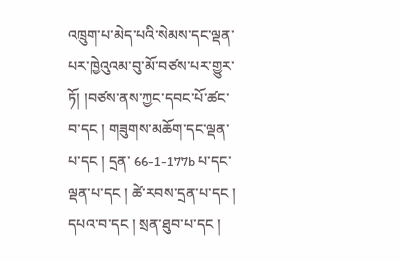འཁྲུག་པ་མེད་པའི་སེམས་དང་ལྡན་པར་ཁྱེའུའམ་བུ་མོ་བཙས་པར་གྱུར་ཏོ། །བཙས་ནས་ཀྱང་དབང་པོ་ཚང་བ་དང ། གཟུགས་མཆོག་དང་ལྡན་པ་དང ། དྲན་ 66-1-177b པ་དང་ལྡན་པ་དང ། ཚེ་རབས་དྲན་པ་དང ། དཔའ་བ་དང ། སྲན་ཐུབ་པ་དང །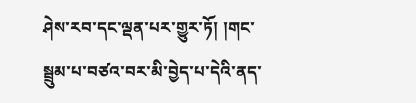ཤེས་རབ་དང་ལྡན་པར་གྱུར་ཏོ། །གང་སྦྲུམ་པ་བཙའ་བར་མི་བྱེད་པ་དེའི་ནད་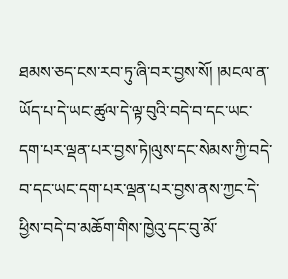ཐམས་ཅད་ངས་རབ་ཏུ་ཞི་བར་བྱས་སོ། །མངལ་ན་ཡོད་པ་དེ་ཡང་ཚུལ་དེ་ལྟ་བུའི་བདེ་བ་དང་ཡང་ དག་པར་ལྡན་པར་བྱས་ཏེ།ལུས་དང་སེམས་ཀྱི་བདེ་བ་དང་ཡང་དག་པར་ལྡན་པར་བྱས་ནས་ཀྱང་དེ་ཕྱིས་བདེ་བ་མཆོག་གིས་ཁྱེའུ་དང་བུ་མོ་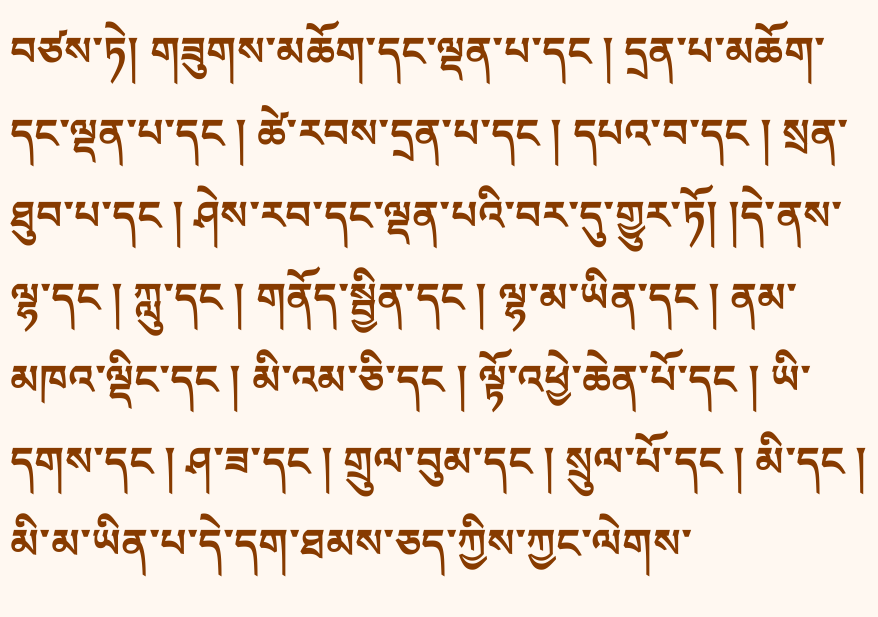བཙས་ཏེ། གཟུགས་མཆོག་དང་ལྡན་པ་དང ། དྲན་པ་མཆོག་དང་ལྡན་པ་དང ། ཚེ་རབས་དྲན་པ་དང ། དཔའ་བ་དང ། སྲན་ ཐུབ་པ་དང ། ཤེས་རབ་དང་ལྡན་པའི་བར་དུ་གྱུར་ཏོ། །དེ་ནས་ལྷ་དང ། ཀླུ་དང ། གནོད་སྦྱིན་དང ། ལྷ་མ་ཡིན་དང ། ནམ་མཁའ་ལྡིང་དང ། མི་འམ་ཅི་དང ། ལྟོ་འཕྱེ་ཆེན་པོ་དང ། ཡི་དགས་དང ། ཤ་ཟ་དང ། གྲུལ་བུམ་དང ། སྲུལ་པོ་དང ། མི་དང ། མི་མ་ཡིན་པ་དེ་དག་ཐམས་ཅད་ཀྱིས་ཀྱང་ལེགས་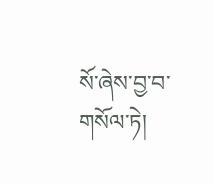སོ་ཞེས་བྱ་བ་གསོལ་ཏེ།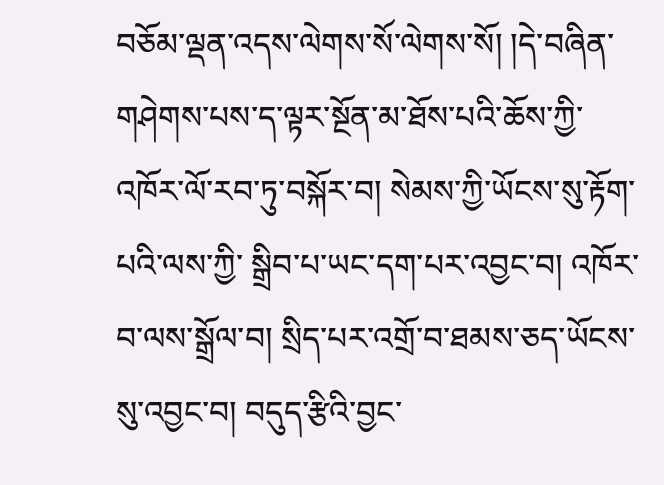བཅོམ་ལྡན་འདས་ལེགས་སོ་ལེགས་སོ། །དེ་བཞིན་གཤེགས་པས་ད་ལྟར་སྔོན་མ་ཐོས་པའི་ཆོས་ཀྱི་འཁོར་ལོ་རབ་ཏུ་བསྐོར་བ། སེམས་ཀྱི་ཡོངས་སུ་རྟོག་པའི་ལས་ཀྱི་ སྒྲིབ་པ་ཡང་དག་པར་འབྱང་བ། འཁོར་བ་ལས་སྒྲོལ་བ། སྲིད་པར་འགྲོ་བ་ཐམས་ཅད་ཡོངས་སུ་འབྱང་བ། བདུད་རྩིའི་བྱང་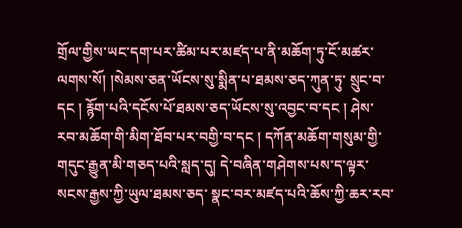གྲོལ་གྱིས་ཡང་དག་པར་ཚིམ་པར་མཛད་པ་ནི་མཆོག་ཏུ་ངོ་མཚར་ལགས་སོ། །སེམས་ཅན་ཡོངས་སུ་སྨིན་པ་ཐམས་ཅད་ཀུན་ཏུ་ སྲུང་བ་དང ། རྙོག་པའི་དངོས་པོ་ཐམས་ཅད་ཡོངས་སུ་འབྱང་བ་དང ། ཤེས་རབ་མཆོག་གི་མིག་ཐོབ་པར་བགྱི་བ་དང ། དཀོན་མཆོག་གསུམ་གྱི་གདུང་རྒྱུན་མི་གཅད་པའི་སླད་དུ། དེ་བཞིན་གཤེགས་པས་ད་ལྟར་སངས་རྒྱས་ཀྱི་ཡུལ་ཐམས་ཅད་ སྣང་བར་མཛད་པའི་ཆོས་ཀྱི་ཆར་རབ་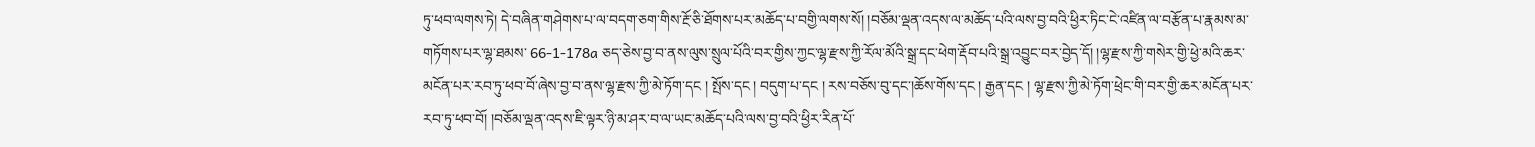ཏུ་ཕབ་ལགས་ཏེ། དེ་བཞིན་གཤེགས་པ་ལ་བདག་ཅག་གིས་རྔོ་ཅི་ཐོགས་པར་མཆོད་པ་བགྱི་ལགས་སོ། །བཅོམ་ལྡན་འདས་ལ་མཆོད་པའི་ལས་བྱ་བའི་ཕྱིར་ཏིང་ངེ་འཛིན་ལ་བརྩོན་པ་རྣམས་མ་གཏོགས་པར་ལྷ་ཐམས་ 66-1-178a ཅད་ཅེས་བྱ་བ་ནས་ལུས་སྲུལ་པོའི་བར་གྱིས་ཀྱང་ལྷ་རྫས་ཀྱི་རོལ་མོའི་སྒྲ་དང་ཕེག་རྡོབ་པའི་སྒྲ་འབྱུང་བར་བྱེད་དོ། །ལྷ་རྫས་ཀྱི་གསེར་གྱི་ཕྱེ་མའི་ཆར་མངོན་པར་རབ་ཏུ་ཕབ་བོ་ཞེས་བྱ་བ་ནས་ལྷ་རྫས་ཀྱི་མེ་ཏོག་དང ། སྤོས་དང ། བདུག་པ་དང ། རས་བཅོས་བུ་དང་།ཆོས་གོས་དང ། རྒྱན་དང ། ལྷ་རྫས་ཀྱི་མེ་ཏོག་ཕྲེང་གི་བར་གྱི་ཆར་མངོན་པར་རབ་ཏུ་ཕབ་བོ། །བཅོམ་ལྡན་འདས་ཇི་ལྟར་ཉི་མ་ཤར་བ་ལ་ཡང་མཆོད་པའི་ལས་བྱ་བའི་ཕྱིར་རིན་པོ་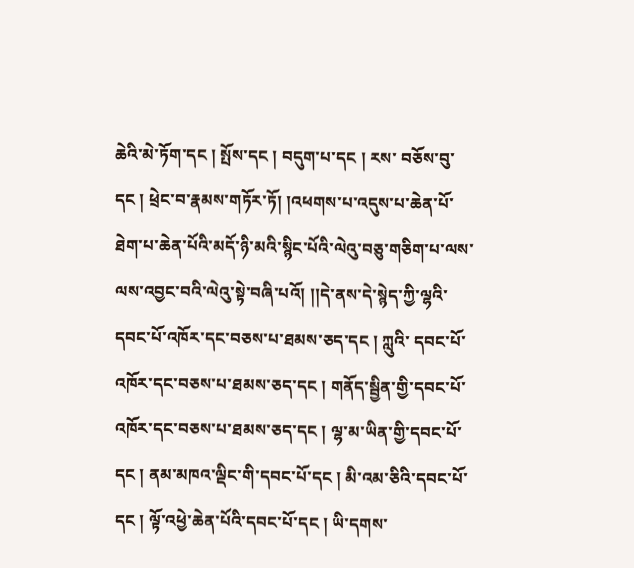ཆེའི་མེ་ཏོག་དང ། སྤོས་དང ། བདུག་པ་དང ། རས་ བཅོས་བུ་དང ། ཕྲེང་བ་རྣམས་གཏོར་ཏོ། །འཕགས་པ་འདུས་པ་ཆེན་པོ་ཐེག་པ་ཆེན་པོའི་མདོ་ཉི་མའི་སྙིང་པོའི་ལེའུ་བཅུ་གཅིག་པ་ལས་ལས་འབྱང་བའི་ལེའུ་སྟེ་བཞི་པའོ། །།དེ་ནས་དེ་སྙེད་ཀྱི་ལྷའི་དབང་པོ་འཁོར་དང་བཅས་པ་ཐམས་ཅད་དང ། ཀླུའི་ དབང་པོ་འཁོར་དང་བཅས་པ་ཐམས་ཅད་དང ། གནོད་སྦྱིན་གྱི་དབང་པོ་འཁོར་དང་བཅས་པ་ཐམས་ཅད་དང ། ལྷ་མ་ཡིན་གྱི་དབང་པོ་དང ། ནམ་མཁའ་ལྡིང་གི་དབང་པོ་དང ། མི་འམ་ཅིའི་དབང་པོ་དང ། ལྟོ་འཕྱེ་ཆེན་པོའི་དབང་པོ་དང ། ཡི་དགས་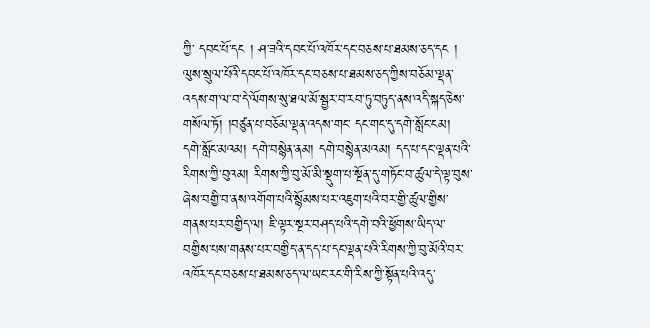ཀྱི་ དབང་པོ་དང ། ཤ་ཟའི་དབང་པོ་འཁོར་དང་བཅས་པ་ཐམས་ཅད་དང ། ལུས་སྲུལ་པོའི་དབང་པོ་འཁོར་དང་བཅས་པ་ཐམས་ཅད་ཀྱིས་བཅོམ་ལྡན་འདས་ག་ལ་བ་དེ་ལོགས་སུ་ཐལ་མོ་སྦྱར་བ་རབ་ཏུ་བཏུད་ནས་འདི་སྐད་ཅེས་གསོལ་ཏོ། །བཙུན་པ་བཅོམ་ལྡན་འདས་གང་ དང་གང་དུ་དགེ་སློང་ངམ། དགེ་སློང་མའམ། དགེ་བསྙེན་ནམ། དགེ་བསྙེན་མའམ། དད་པ་དང་ལྡན་པའི་རིགས་ཀྱི་བུའམ། རིགས་ཀྱི་བུ་མོ་མི་སྡུག་པ་སྔོན་དུ་གཏོང་བ་ཚུལ་དེ་ལྟ་བུས་ཞེས་བགྱི་བ་ནས་འགོག་པའི་སྙོམས་པར་འཇུག་པའི་བར་གྱི་ཚུལ་གྱིས་ གནས་པར་བགྱིད་ལ། ཇི་ལྟར་སྔར་བཤད་པའི་དགེ་བའི་ཕྱོགས་ཡིད་ལ་བགྱིས་པས་གནས་པར་བགྱིད་ན་དད་པ་དང་ལྡན་པའི་རིགས་ཀྱི་བུ་མོའི་བར་འཁོར་དང་བཅས་པ་ཐམས་ཅད་ལ་ཡང་རང་གི་རིས་ཀྱི་སྟོན་པའི་འདུ་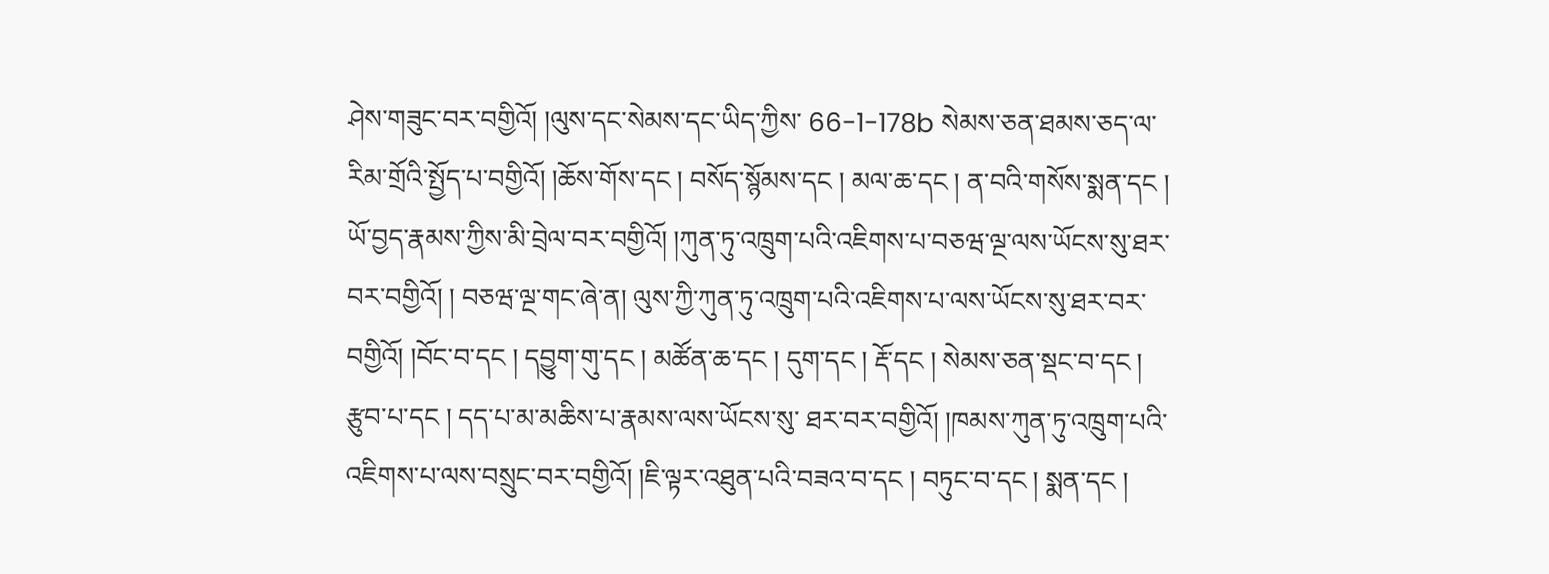ཤེས་གཟུང་བར་བགྱིའོ། །ལུས་དང་སེམས་དང་ཡིད་ཀྱིས་ 66-1-178b སེམས་ཅན་ཐམས་ཅད་ལ་རིམ་གྲོའི་སྤྱོད་པ་བགྱིའོ། །ཆོས་གོས་དང ། བསོད་སྙོམས་དང ། མལ་ཆ་དང ། ན་བའི་གསོས་སྨན་དང ། ཡོ་བྱད་རྣམས་ཀྱིས་མི་བྲེལ་བར་བགྱིའོ། །ཀུན་ཏུ་འཁྲུག་པའི་འཇིགས་པ་བཅཝ་ལྔ་ལས་ཡོངས་སུ་ཐར་བར་བགྱིའོ། ། བཅཝ་ལྔ་གང་ཞེ་ན། ལུས་ཀྱི་ཀུན་ཏུ་འཁྲུག་པའི་འཇིགས་པ་ལས་ཡོངས་སུ་ཐར་བར་བགྱིའོ། །བོང་བ་དང ། དབྱུག་གུ་དང ། མཚོན་ཆ་དང ། དུག་དང ། རྡོ་དང ། སེམས་ཅན་སྡང་བ་དང ། རྩུབ་པ་དང ། དད་པ་མ་མཆིས་པ་རྣམས་ལས་ཡོངས་སུ་ ཐར་བར་བགྱིའོ། །ཁམས་ཀུན་ཏུ་འཁྲུག་པའི་འཇིགས་པ་ལས་བསྲུང་བར་བགྱིའོ། །ཇི་ལྟར་འཐུན་པའི་བཟའ་བ་དང ། བཏུང་བ་དང ། སྨན་དང །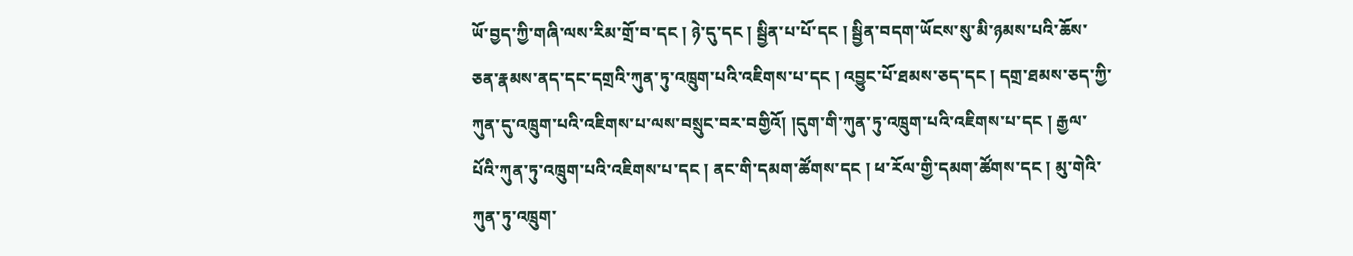ཡོ་བྱད་ཀྱི་གཞི་ལས་རིམ་གྲོ་བ་དང ། ཉེ་དུ་དང ། སྦྱིན་པ་པོ་དང ། སྦྱིན་བདག་ཡོངས་སུ་མི་ཉམས་པའི་ཆོས་ ཅན་རྣམས་ནད་དང་དགྲའི་ཀུན་ཏུ་འཁྲུག་པའི་འཇིགས་པ་དང ། འབྱུང་པོ་ཐམས་ཅད་དང ། དགྲ་ཐམས་ཅད་ཀྱི་ཀུན་དུ་འཁྲུག་པའི་འཇིགས་པ་ལས་བསྲུང་བར་བགྱིའོ། །དུག་གི་ཀུན་ཏུ་འཁྲུག་པའི་འཇིགས་པ་དང ། རྒྱལ་པོའི་ཀུན་ཏུ་འཁྲུག་པའི་འཇིགས་པ་དང ། ནང་གི་དམག་ཚོགས་དང ། ཕ་རོལ་གྱི་དམག་ཚོགས་དང ། མུ་གེའི་ཀུན་ཏུ་འཁྲུག་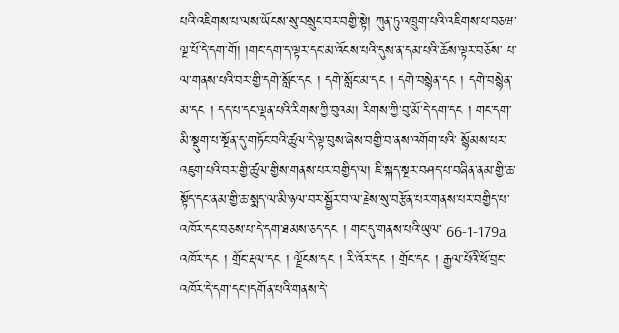པའི་འཇིགས་པ་ལས་ཡོངས་སུ་བསྲུང་བར་བགྱི་སྟེ། ཀུན་ཏུ་འཁྲུག་པའི་འཇིགས་པ་བཅཝ་ལྔ་པོ་དེ་དག་གོ། །གང་དག་ད་ལྟར་དང་མ་འོངས་པའི་དུས་ན་དམ་པའི་ཆོས་ལྟར་བཅོས་ པ་ལ་གནས་པའི་བར་གྱི་དགེ་སློང་དང ། དགེ་སློང་མ་དང ། དགེ་བསྙེན་དང ། དགེ་བསྙེན་མ་དང ། དད་པ་དང་ལྡན་པའི་རིགས་ཀྱི་བུའམ། རིགས་ཀྱི་བུ་མོ་དེ་དག་དང ། གང་དག་མི་སྡུག་པ་སྔོན་དུ་གཏོང་བའི་ཚུལ་དེ་ལྟ་བུས་ཞེས་བགྱི་བ་ནས་འགོག་པའི་ སྙོམས་པར་འཇུག་པའི་བར་གྱི་ཚུལ་གྱིས་གནས་པར་བགྱིད་ལ། ཇི་སྐད་སྔར་བཤད་པ་བཞིན་ནམ་གྱི་ཆ་སྟོད་དང་ནམ་གྱི་ཆ་སྨད་ལ་མི་ཉལ་བར་སྦྱོར་བ་ལ་རྗེས་སུ་བརྩོན་པར་གནས་པར་བགྱིད་པ་འཁོར་དང་བཅས་པ་དེ་དག་ཐམས་ཅད་དང ། གང་དུ་གནས་པའི་ཡུལ་ 66-1-179a འཁོར་དང ། གྲོང་རྡལ་དང ། ལྗོངས་དང ། རི་འོར་དང ། གྲོང་དང ། རྒྱལ་པོའི་ཕོ་བྲང་འཁོར་དེ་དག་དང་།དགོན་པའི་གནས་དེ་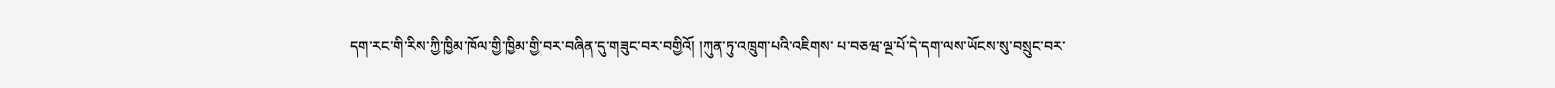དག་རང་གི་རིས་ཀྱི་ཁྱིམ་ཁོལ་གྱི་ཁྱིམ་གྱི་བར་བཞིན་དུ་གཟུང་བར་བགྱིའོ། །ཀུན་ཏུ་འཁྲུག་པའི་འཇིགས་ པ་བཅཝ་ལྔ་པོ་དེ་དག་ལས་ཡོངས་སུ་བསྲུང་བར་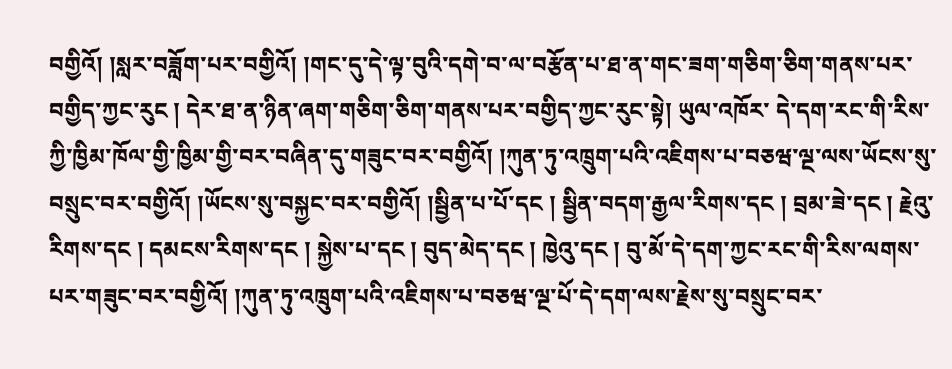བགྱིའོ། །སླར་བཟློག་པར་བགྱིའོ། །གང་དུ་དེ་ལྟ་བུའི་དགེ་བ་ལ་བརྩོན་པ་ཐ་ན་གང་ཟག་གཅིག་ཅིག་གནས་པར་བགྱིད་ཀྱང་རུང ། དེར་ཐ་ན་ཉིན་ཞག་གཅིག་ཅིག་གནས་པར་བགྱིད་ཀྱང་རུང་སྟེ། ཡུལ་འཁོར་ དེ་དག་རང་གི་རིས་ཀྱི་ཁྱིམ་ཁོལ་གྱི་ཁྱིམ་གྱི་བར་བཞིན་དུ་གཟུང་བར་བགྱིའོ། །ཀུན་ཏུ་འཁྲུག་པའི་འཇིགས་པ་བཅཝ་ལྔ་ལས་ཡོངས་སུ་བསྲུང་བར་བགྱིའོ། །ཡོངས་སུ་བསྐྱང་བར་བགྱིའོ། །སྦྱིན་པ་པོ་དང ། སྦྱིན་བདག་རྒྱལ་རིགས་དང ། བྲམ་ཟེ་དང ། རྗེའུ་ རིགས་དང ། དམངས་རིགས་དང ། སྐྱེས་པ་དང ། བུད་མེད་དང ། ཁྱེའུ་དང ། བུ་མོ་དེ་དག་ཀྱང་རང་གི་རིས་ལགས་པར་གཟུང་བར་བགྱིའོ། །ཀུན་ཏུ་འཁྲུག་པའི་འཇིགས་པ་བཅཝ་ལྔ་པོ་དེ་དག་ལས་རྗེས་སུ་བསྲུང་བར་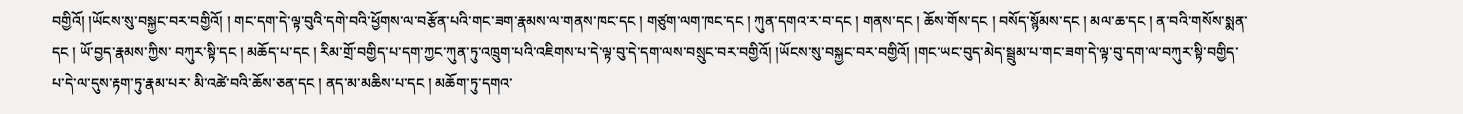བགྱིའོ། །ཡོངས་སུ་བསྐྱང་བར་བགྱིའོ། ། གང་དག་དེ་ལྟ་བུའི་དགེ་བའི་ཕྱོགས་ལ་བརྩོན་པའི་གང་ཟག་རྣམས་ལ་གནས་ཁང་དང ། གཙུག་ལག་ཁང་དང ། ཀུན་དགའ་ར་བ་དང ། གནས་དང ། ཆོས་གོས་དང ། བསོད་སྙོམས་དང ། མལ་ཆ་དང ། ན་བའི་གསོས་སྨན་དང ། ཡོ་བྱད་རྣམས་ཀྱིས་ བཀུར་སྟི་དང ། མཆོད་པ་དང ། རིམ་གྲོ་བགྱིད་པ་དག་ཀྱང་ཀུན་ཏུ་འཁྲུག་པའི་འཇིགས་པ་དེ་ལྟ་བུ་དེ་དག་ལས་བསྲུང་བར་བགྱིའོ། །ཡོངས་སུ་བསྐྱང་བར་བགྱིའོ། །གང་ཡང་བུད་མེད་སྦྲུམ་པ་གང་ཟག་དེ་ལྟ་བུ་དག་ལ་བཀུར་སྟི་བགྱིད་པ་དེ་ལ་དུས་རྟག་ཏུ་རྣམ་པར་ མི་འཚེ་བའི་ཆོས་ཅན་དང ། ནད་མ་མཆིས་པ་དང ། མཆོག་ཏུ་དགའ་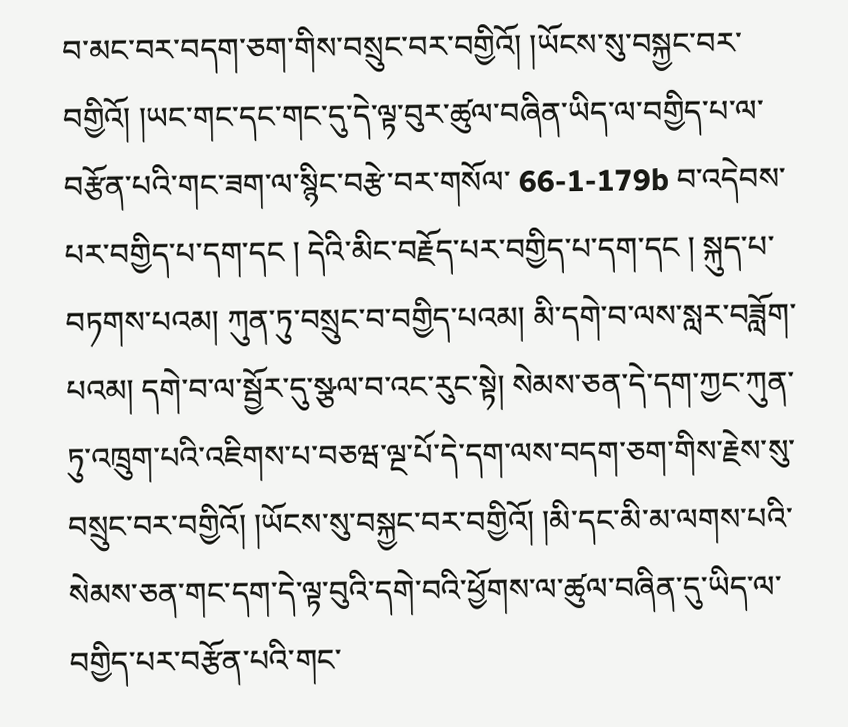བ་མང་བར་བདག་ཅག་གིས་བསྲུང་བར་བགྱིའོ། །ཡོངས་སུ་བསྐྱང་བར་བགྱིའོ། །ཡང་གང་དང་གང་དུ་དེ་ལྟ་བུར་ཚུལ་བཞིན་ཡིད་ལ་བགྱིད་པ་ལ་བརྩོན་པའི་གང་ཟག་ལ་སྙིང་བརྩེ་བར་གསོལ་ 66-1-179b བ་འདེབས་པར་བགྱིད་པ་དག་དང ། དེའི་མིང་བརྗོད་པར་བགྱིད་པ་དག་དང ། སྐུད་པ་བཏགས་པའམ། ཀུན་ཏུ་བསྲུང་བ་བགྱིད་པའམ། མི་དགེ་བ་ལས་སླར་བཟློག་པའམ། དགེ་བ་ལ་སྦྱོར་དུ་སྩལ་བ་འང་རུང་སྟེ། སེམས་ཅན་དེ་དག་ཀྱང་ཀུན་ ཏུ་འཁྲུག་པའི་འཇིགས་པ་བཅཝ་ལྔ་པོ་དེ་དག་ལས་བདག་ཅག་གིས་རྗེས་སུ་བསྲུང་བར་བགྱིའོ། །ཡོངས་སུ་བསྐྱང་བར་བགྱིའོ། །མི་དང་མི་མ་ལགས་པའི་སེམས་ཅན་གང་དག་དེ་ལྟ་བུའི་དགེ་བའི་ཕྱོགས་ལ་ཚུལ་བཞིན་དུ་ཡིད་ལ་བགྱིད་པར་བརྩོན་པའི་གང་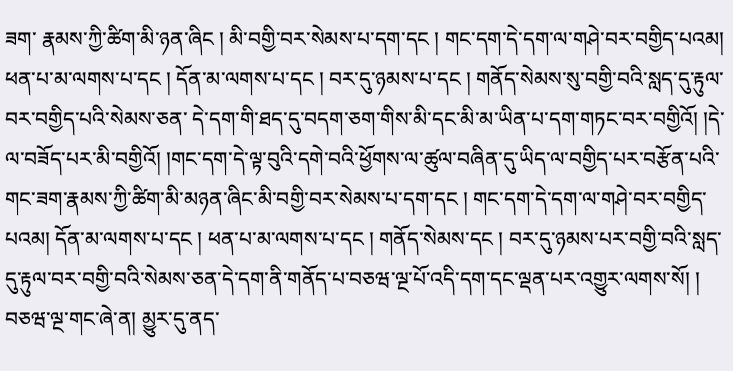ཟག་ རྣམས་ཀྱི་ཚིག་མི་ཉན་ཞིང ། མི་བགྱི་བར་སེམས་པ་དག་དང ། གང་དག་དེ་དག་ལ་གཤེ་བར་བགྱིད་པའམ། ཕན་པ་མ་ལགས་པ་དང ། དོན་མ་ལགས་པ་དང ། བར་དུ་ཉམས་པ་དང ། གནོད་སེམས་སུ་བགྱི་བའི་སླད་དུ་རྟུལ་བར་བགྱིད་པའི་སེམས་ཅན་ དེ་དག་གི་ཐད་དུ་བདག་ཅག་གིས་མི་དང་མི་མ་ཡིན་པ་དག་གཏང་བར་བགྱིའོ། །དེ་ལ་བཟོད་པར་མི་བགྱིའོ། །གང་དག་དེ་ལྟ་བུའི་དགེ་བའི་ཕྱོགས་ལ་ཚུལ་བཞིན་དུ་ཡིད་ལ་བགྱིད་པར་བརྩོན་པའི་གང་ཟག་རྣམས་ཀྱི་ཚིག་མི་མཉན་ཞིང་མི་བགྱི་བར་སེམས་པ་དག་དང ། གང་དག་དེ་དག་ལ་གཤེ་བར་བགྱིད་པའམ། དོན་མ་ལགས་པ་དང ། ཕན་པ་མ་ལགས་པ་དང ། གནོད་སེམས་དང ། བར་དུ་ཉམས་པར་བགྱི་བའི་སླད་དུ་རྟུལ་བར་བགྱི་བའི་སེམས་ཅན་དེ་དག་ནི་གནོད་པ་བཅཝ་ལྔ་པོ་འདི་དག་དང་ལྡན་པར་འགྱུར་ལགས་སོ། ། བཅཝ་ལྔ་གང་ཞེ་ན། མྱུར་དུ་ནད་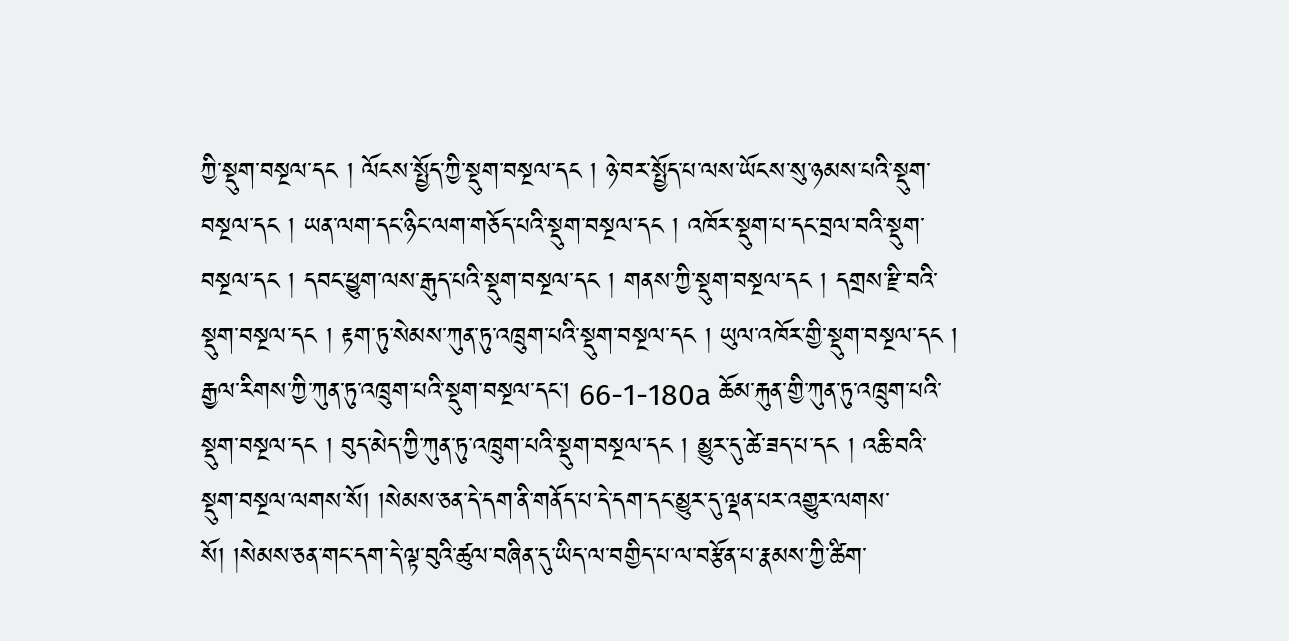ཀྱི་སྡུག་བསྔལ་དང ། ལོངས་སྤྱོད་ཀྱི་སྡུག་བསྔལ་དང ། ཉེ་བར་སྤྱོད་པ་ལས་ཡོངས་སུ་ཉམས་པའི་སྡུག་བསྔལ་དང ། ཡན་ལག་དང་ཉིང་ལག་གཅོད་པའི་སྡུག་བསྔལ་དང ། འཁོར་སྡུག་པ་དང་བྲལ་བའི་སྡུག་བསྔལ་དང ། དབང་ཕྱུག་ལས་རྒུད་པའི་སྡུག་བསྔལ་དང ། གནས་ཀྱི་སྡུག་བསྔལ་དང ། དགྲས་རྫི་བའི་སྡུག་བསྔལ་དང ། རྟག་ཏུ་སེམས་ཀུན་ཏུ་འཁྲུག་པའི་སྡུག་བསྔལ་དང ། ཡུལ་འཁོར་གྱི་སྡུག་བསྔལ་དང ། རྒྱལ་རིགས་ཀྱི་ཀུན་ཏུ་འཁྲུག་པའི་སྡུག་བསྔལ་དང་། 66-1-180a ཆོམ་རྐུན་གྱི་ཀུན་ཏུ་འཁྲུག་པའི་སྡུག་བསྔལ་དང ། བུད་མེད་ཀྱི་ཀུན་ཏུ་འཁྲུག་པའི་སྡུག་བསྔལ་དང ། མྱུར་དུ་ཚེ་ཟད་པ་དང ། འཆི་བའི་སྡུག་བསྔལ་ལགས་སོ། །སེམས་ཅན་དེ་དག་ནི་གནོད་པ་དེ་དག་དང་མྱུར་དུ་ལྡན་པར་འགྱུར་ལགས་ སོ། །སེམས་ཅན་གང་དག་དེ་ལྟ་བུའི་ཚུལ་བཞིན་དུ་ཡིད་ལ་བགྱིད་པ་ལ་བརྩོན་པ་རྣམས་ཀྱི་ཚིག་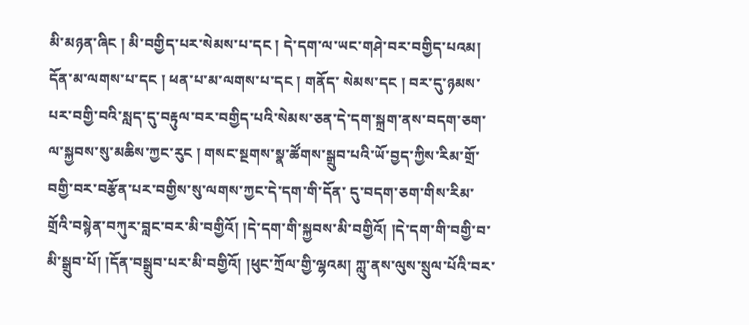མི་མཉན་ཞིང ། མི་བགྱིད་པར་སེམས་པ་དང ། དེ་དག་ལ་ཡང་གཤེ་བར་བགྱིད་པའམ། དོན་མ་ལགས་པ་དང ། ཕན་པ་མ་ལགས་པ་དང ། གནོད་ སེམས་དང ། བར་དུ་ཉམས་པར་བགྱི་བའི་སླད་དུ་བརྟུལ་བར་བགྱིད་པའི་སེམས་ཅན་དེ་དག་སྐྲག་ནས་བདག་ཅག་ལ་སྐྱབས་སུ་མཆིས་ཀྱང་རུང ། གསང་སྔགས་སྣ་ཚོགས་སྒྲུབ་པའི་ཡོ་བྱད་ཀྱིས་རིམ་གྲོ་བགྱི་བར་བརྩོན་པར་བགྱིས་སུ་ལགས་ཀྱང་དེ་དག་གི་དོན་ དུ་བདག་ཅག་གིས་རིམ་གྲོའི་བསྙེན་བཀུར་བླང་བར་མི་བགྱིའོ། །དེ་དག་གི་སྐྱབས་མི་བགྱིའོ། །དེ་དག་གི་བགྱི་བ་མི་སྒྲུབ་པོ། །དོན་བསྒྲུབ་པར་མི་བགྱིའོ། །ཕུང་ཀྲོལ་གྱི་ལྷའམ། ཀླུ་ནས་ལུས་སྲུལ་པོའི་བར་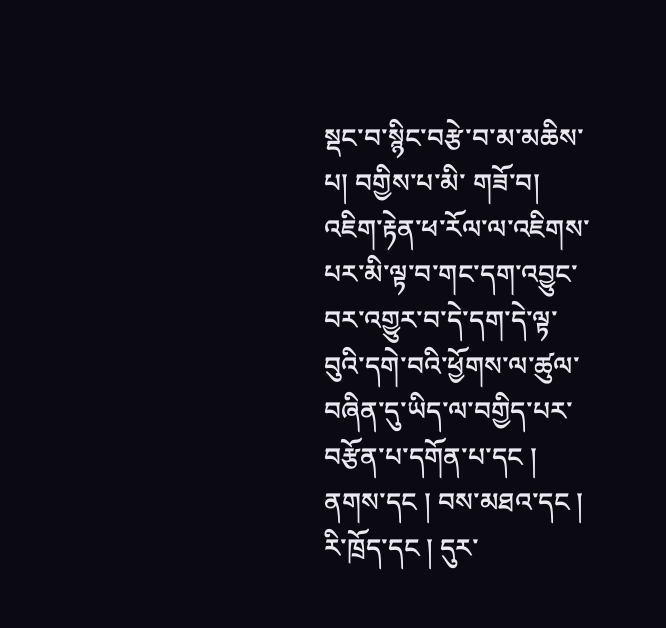སྡང་བ་སྙིང་བརྩེ་བ་མ་མཆིས་པ། བགྱིས་པ་མི་ གཟོ་བ། འཇིག་རྟེན་ཕ་རོལ་ལ་འཇིགས་པར་མི་ལྟ་བ་གང་དག་འབྱུང་བར་འགྱུར་བ་དེ་དག་དེ་ལྟ་བུའི་དགེ་བའི་ཕྱོགས་ལ་ཚུལ་བཞིན་དུ་ཡིད་ལ་བགྱིད་པར་བརྩོན་པ་དགོན་པ་དང ། ནགས་དང ། བས་མཐའ་དང ། རི་ཁྲོད་དང ། དུར་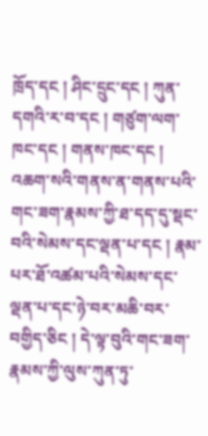ཁྲོད་དང ། ཤིང་དྲུང་དང ། ཀུན་ དགའི་ར་བ་དང ། གཙུག་ལག་ཁང་དང ། གནས་ཁང་དང ། འཆག་སའི་གནས་ན་གནས་པའི་གང་ཟག་རྣམས་ཀྱི་ཐ་དད་དུ་སྡང་བའི་སེམས་དང་ལྡན་པ་དང ། རྣམ་པར་ཐོ་འཚམ་པའི་སེམས་དང་ལྡན་པ་དང་ཉེ་བར་མཆི་བར་བགྱིད་ཅིང ། དེ་ལྟ་བུའི་གང་ཟག་ རྣམས་ཀྱི་ལུས་ཀུན་ཏུ་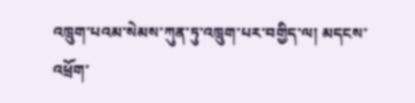འཁྲུག་པའམ་སེམས་ཀུན་ཏུ་འཁྲུག་པར་བགྱིད་ལ། མདངས་འཕྲོག་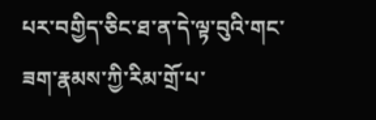པར་བགྱིད་ཅིང་ཐ་ན་དེ་ལྟ་བུའི་གང་ཟག་རྣམས་ཀྱི་རིམ་གྲོ་པ་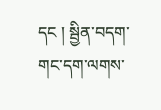དང ། སྦྱིན་བདག་གང་དག་ལགས་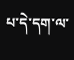པ་དེ་དག་ལ་